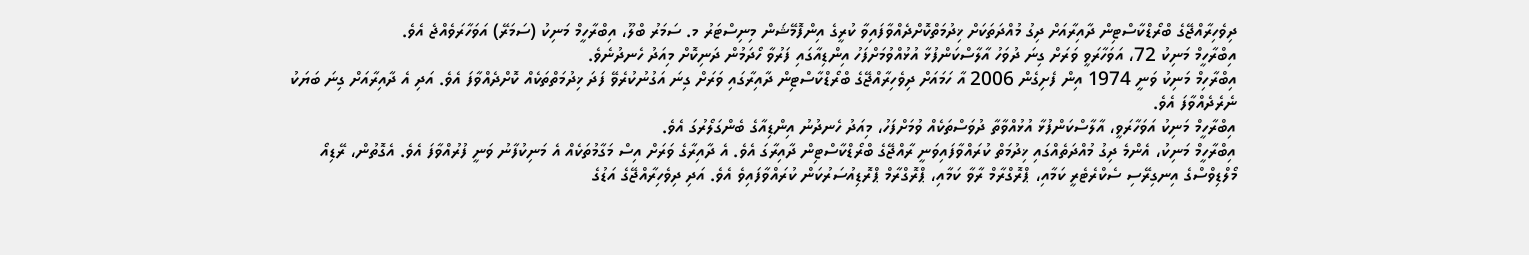ދިވެހިރާއްޖޭގެ ބްރޯޑްކާސްޓިން ދާއިރާއަށް ދިގު މުއްދަތަކަށް ޚިދުމަތްކޮށްދެއްވާފައިވާ ކުރީގެ އިންފޮމޭޝަން މިނިސްޓަރު މ. ސަމަރު ބްލޫ، އިބްރާހީމް މަނިކު (ސަމަރޭ) އަވަހާރަވެއްޖެ އެވެ.
އިބްރާހީމް މަނިކު 72، އަވަހާރަވީ ވަރަށް ގިނަ ދުވަހު އާލާސްކަންފުޅާ އުޅުއްވުމަށްފަހު އިންޑިއާގައި ފަރުވާ ހޯދަމުން ދަނިކޮށް މިއަދު ހެނދުނެވެ.
އިބްރާހިމް މަނިކު ވަނީ 1974 އިން ފެށިގެން 2006 އާ ހަމައަށް ދިވެހިރާއްޖޭގެ ބްރޯޑްކާސްޓިން ދާއިރާގައި ވަރަށް ގިނަ އަގުނުކުރެވޭ ފަދަ ޚިދުމަތްތަކެއް ކޮށްދެއްވާފަ އެވެ. އަދި އެ ދާއިރާއަށް ގިނަ ބަޔަކު ނެރެދެއްވާފަ އެވެ.
އިބްރާހީމް މަނިކު އަވަހާރަވީ، އާލާސްކަންފުޅާ އުޅުއްވާތާ ދުވަސްތަކެއް ވުމަށްފަހު، މިއަދު ހެނދުނު އިންޑިއާގެ ބެންގަލޯރުގަ އެވެ.
އިބްރާހީމް މަނިކު، އެންމެ ދިގު މުއްދަތެއްގައި ޚިދުމަތް ކުރައްވާފައިވަނީ ރާއްޖޭގެ ބްރޯޑްކާސްޓިން ދާއިރާގަ އެވެ. އެ ދާއިރާގެ ވަރަށް އިސް މަގާމުތަކެއް އެ މަނިކުފާނު ވަނީ ފުރުއްވާފަ އެވެ. އެގޮތުން، ރޭޑިއޯ މޯލްޑިވްސްގެ އިނގިރޭސި ސެކްރެޓެރީ ކަމާއި، ޕްރޮގްރާމް ރާވާ ކަމާއި، ޕްރޮގްރާމް ޕްރޮޑިއުސަރުކަން ކުރައްވާފައިވެ އެވެ. އަދި ދިވެހިރާއްޖޭގެ އަޑުގެ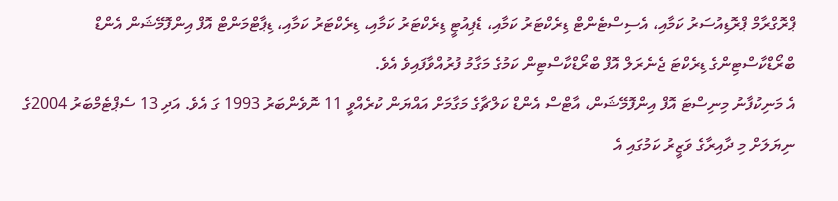ޕްރޮގްރާމް ޕްރޮޑިއުސަރު ކަމާއި، އެސިސްޓެންޓް ޑިރެކްޓަރު ކަމާއި، ޑެޕިއުޓީ ޑިރެކްޓަރު ކަމާއި، ޑިރެކްޓަރު ކަމާއި، ޑިޕާޓްމަންޓް އޮފް އިންފޮމޭޝަން އެންޑް ބްރޯޑްކާސްޓިންގެ ޑިރެކްޓަ ޖެނެރަލް އޮފް ބްރޯޑްކާސްޓިން ކަމުގެ މަގާމު ފުރުއްވާފައިވެ އެވެ.
އެ މަނިކުފާނު މިނިސްޓަ އޮފް އިންފޮމޭޝަން، އާޓްސް އެންޑް ކަލްޗާގެ މަގާމަށް އައްޔަން ކުރެއްވީ 11 ނޮވެންބަރު 1993 ގަ އެވެ. އަދި 13 ސެޕްޓެމްބަރު 2004ގެ ނިޔަލަށް މި ދާއިރާގެ ވަޒީރު ކަމުގައި އެ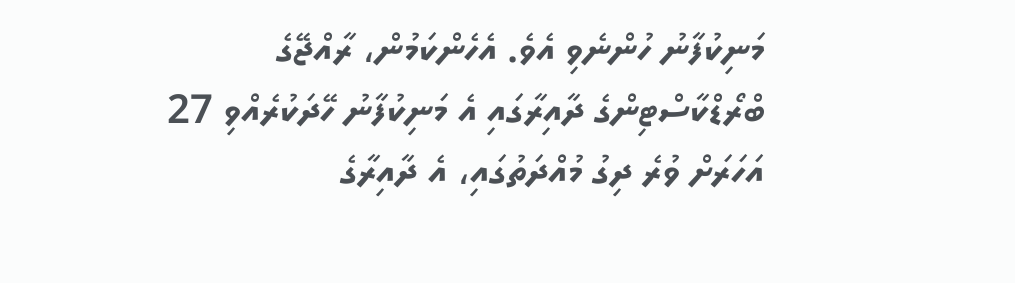މަނިކުފާނު ހުންނެވި އެވެ. އެހެންކަމުން، ރާއްޖޭގެ ބްރޯޑްކާސްޓިންގެ ދާއިރާގައި އެ މަނިކުފާނު ހޭދަކުރެއްވި 27 އަހަރަށް ވުރެ ދިގު މުއްދަތުގައި، އެ ދާއިރާގެ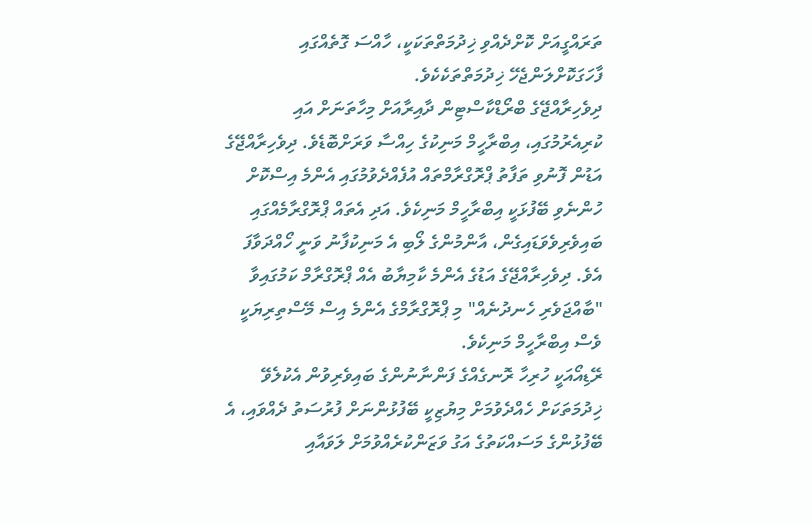ތަރައްގީއަށް ކޮށްދެއްވި ޚިދުމަތްތަކަކީ، ހާއްސަ ގޮތެއްގައި ފާހަގަކޮށްލަންޖެހޭ ޚިދުމަތްތަކެކެވެ.
ދިވެހިރާއްޖޭގެ ބްރޯޑްކާސްޓިން ދާއިރާއަށް މިހާތަނަށް އައި ކުރިއެރުމުގައި، އިބްރާހީމް މަނިކުގެ ހިއްސާ ވަރަށްބޮޑެވެ. ދިވެހިރާއްޖޭގެ އަޑުން ފޮނުވި ތަފާތު ޕްރޮގްރާމްތައް އުފެއްދެވުމުގައި އެންމެ އިސްކޮށް ހުންނެވި ބޭފުޅަކީ އިބްރާހީމް މަނިކެވެ. އަދި އެތައް ޕްރޮގްރާމެއްގައި ބައިވެރިވެވަޑައިގެން، އާންމުންގެ ލޯބި އެ މަނިކުފާނު ވަނީ ހޯއްދަވާފަ އެވެ. ދިވެހިރާއްޖޭގެ އަޑުގެ އެންމެ ކާމިޔާބު އެއް ޕްރޮގްރާމް ކަމުގައިވާ "ބާއްޖަވެރި ހެނދުނެއް" މި ޕްރޮގްރާމްގެ އެންމެ އިސް މޭސްތިރިޔަކީ ވެސް އިބްރާހީމް މަނިކެވެ.
ރޭޑިއޯއަކީ ހުރިހާ ރޮނގެއްގެ ފަންނާނުންގެ ބައިވެރިވުން އެކުލެވޭ ޚިދުމަތަކަށް ހެއްދެވުމަށް މިޔުޒިކީ ބޭފުޅުންނަށް ފުރުސަތު ދެއްވައި، އެ ބޭފުޅުންގެ މަސައްކަތުގެ އަގު ވަޒަންކުރެއްވުމަށް ލަވައާއި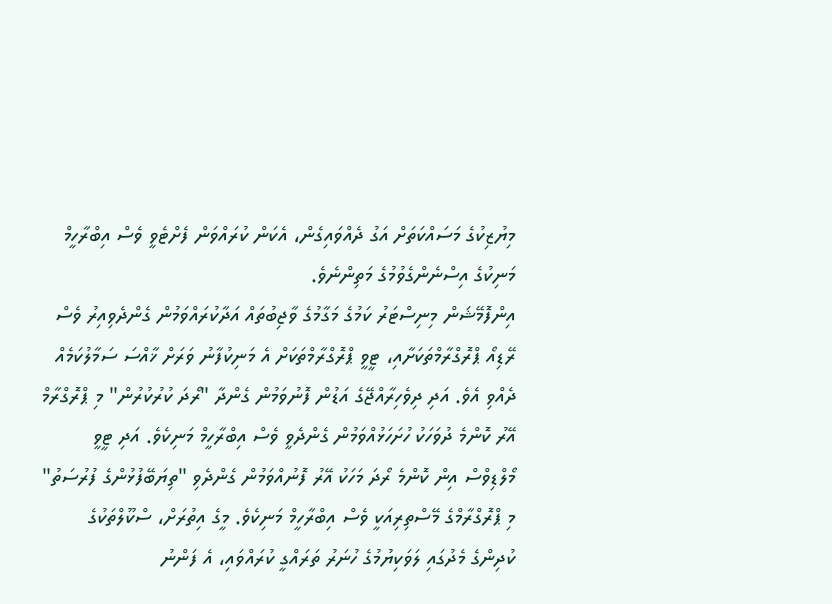މިޔުޒިކުގެ މަސައްކަތަށް އަގު ދެއްވައިގެން، އެކަން ކުރައްވަން ފެށްޓެވީ ވެސް އިބްރާހީމް މަނިކުގެ އިސްނެންގެވުމުގެ މަތިންނެވެ.
އިންފޮމޭޝަން މިނިސްޓަރު ކަމުގެ މަގާމުގެ ވާޖިބުތައް އަދާކުރައްވަމުން ގެންދެވިއިރު ވެސް ރޭޑިއޯ ޕްރޮގްރާމްތަކަށާއި، ޓީވީ ޕްރޮގްރާމްތަކަށް އެ މަނިކުފާނު ވަރަށް ޚާއްސަ ސަމާލުކަމެއް ދެއްވި އެވެ. އަދި ދިވެހިރާއްޖޭގެ އަޑުން ފޮނުވަމުން ގެންދާ "ރޯދަ ކުރުކުރުން" މި ޕްރޮގްރާމް އޭރު ކޮންމެ ދުވަހަކު ހުށަހަޅުއްވަމުން ގެންދެވީ ވެސް އިބްރާހީމް މަނިކެވެ. އަދި ޓީވީ މޯލްޑިވްސް އިން ކޮންމެ ރޯދަ މަހަކު އޭރު ފޮނުއްވަމުން ގެންދެވި "ތިޔަބޭފުޅުންގެ ފުރުސަތު" މި ޕްރޮގްރާމްގެ މޭސްތިރިއަކީ ވެސް އިބްރާހީމް މަނިކެވެ. މީގެ އިތުރަށް، ސްކޫލްތަކުގެ ކުދިންގެ މެދުގައި ލަވަކިޔުމުގެ ހުނަރު ތަރައްގީ ކުރައްވައި، އެ ފަންނު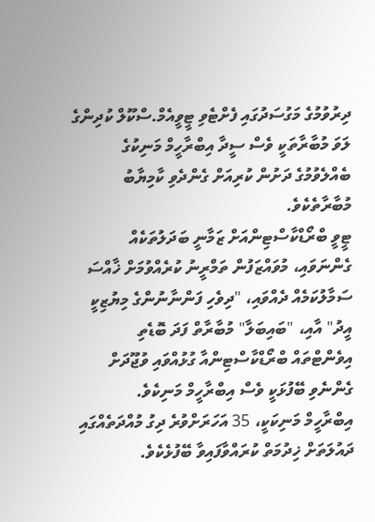ދިރުވުމުގެ މަގުސަދުގައި ފެށްޓެވި ޓީވީއެމް.ސްކޫލް ކުދިންގެ ލަވަ މުބާރާތަކީ ވެސް ސީދާ އިބްރާހީމް މަނިކުގެ ބެއްލެވުމުގެ ދަށުން ކުރިއަށް ގެންދެވި ކާމިޔާބު މުބާރާތެކެވެ.
ޓީވީ ބްރޯޑްކާސްޓިންއަށް ޒަމާނީ ބަދަލުތަކެއް ގެންނަވައި، މުވައްޒަފުން ތަމްރީނު ކުރެއްވުމަށް ޚާއްސަ ސަމާލުކަމެއް ދެއްވައި، "ދިވެހި ފަންނާނުންގެ މިޔުޒިކީ އީދު" އާއި، "ބައިބަލާ" މުބާރާތް ފަދަ ބޮޑެތި އިވެންޓްތައް ބްރޯޑްކާސްޓިންއާ ގުޅުއްވައި ވުޖޫދަށް ގެންނެވި ބޭފުޅަކީ ވެސް އިބްރާހީމް މަނިކެވެ.
އިބްރާހީމް މަނިކަކީ، 35 އަހަރަށްވުރެ ދިގު މުއްދަތެއްގައި ދައުލަތަށް ޚިދުމަތް ކުރައްވާފައިވާ ބޭފުޅެކެވެ.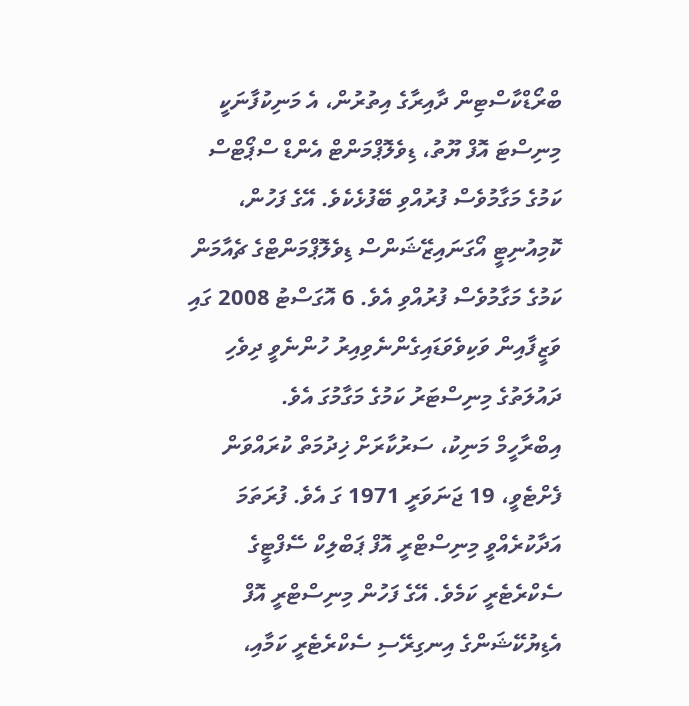ބްރޯޑްކާސްޓިން ދާއިރާގެ އިތުރުން، އެ މަނިކުފާނަކީ މިނިސްޓަ އޮފް ޔޫތު، ޑިވެލޮޕްމަންޓް އެންޑް ސްޕޯޓްސް ކަމުގެ މަގާމުވެސް ފުރުއްވި ބޭފުޅެކެވެ. އޭގެ ފަހުން، ކޮމިއުނިޓީ އޯގަނައިޒޭޝަންސް ޑިވެލޮޕްމަންޓްގެ ޗެއާމަން ކަމުގެ މަގާމުވެސް ފުރުއްވި އެވެ. 6 އޮގަސްޓު 2008 ގައި ވަޒީފާއިން ވަކިވެވަޑައިގެންނެވިއިރު ހުންނެވީ ދިވެހި ދައުލަތުގެ މިނިސްޓަރު ކަމުގެ މަގާމުގަ އެވެ.
އިބްރާހީމް މަނިކު، ސަރުކާރަށް ޚިދުމަތް ކުރައްވަން ފެށްޓެވީ، 19 ޖަނަވަރީ 1971 ގަ އެވެ. ފުރަތަމަ އަދާކުރެއްވީ މިނިސްޓްރީ އޮފް ޕަބްލިކް ސޭފްޓީގެ ސެކްރެޓެރީ ކަމެވެ. އޭގެ ފަހުން މިނިސްޓްރީ އޮފް އެޑިޔުކޭޝަންގެ އިނގިރޭސި ސެކްރެޓެރީ ކަމާއި،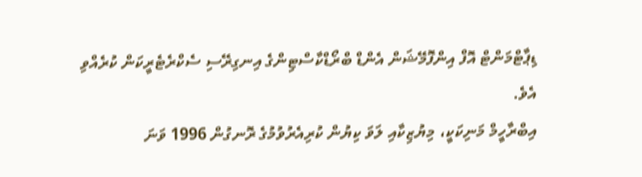ޑިޕާޓްމަންޓް އޮފް އިންފޮމޭޝަން އެންޑް ބްރޯޑްކާސްޓިންގެ އިނގިރޭސި ސެކްރެޓެރީކަން ކުރެއްވި އެވެ.
އިބްރާހީމް މަނިކަކީ، މިޔުޒިކާއި ލަވަ ކިޔުން ކުރިއެރުވުމުގެ ރޮނގުން 1996 ވަނަ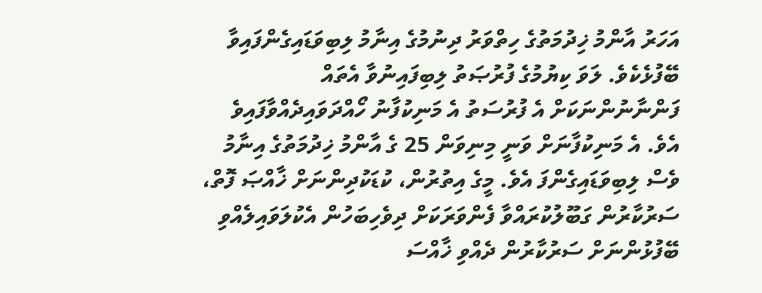އަހަރު އާންމު ޚިދުމަތުގެ ހިތްވަރު ދިނުމުގެ އިނާމު ލިބިވަޑައިގެންފައިވާ ބޭފުޅެކެވެ. ލަވަ ކިޔުމުގެ ފުރުޞަތު ލިބިފައިނުވާ އެތައް ފަންނާނުންނަކަށް އެ ފުރުސަތު އެ މަނިކުފާނު ހޯއްދަވައިދެއްވާފައިވެ އެވެ. އެ މަނިކުފާނަށް ވަނީ މިނިވަން 25 ގެ އާންމު ޚިދުމަތުގެ އިނާމު ވެސް ލިބިވަޑައިގެންފަ އެވެ. މީގެ އިތުރުން، ކުޑަކުދިންނަށް ޚާއްޞަ ފޮތް، ސަރުކާރުން ގަބޫލުކުރައްވާ ފެންވަރަކަށް ދިވެހިބަހުން އެކުލަވައިލެއްވި ބޭފުޅުންނަށް ސަރުކާރުން ދެއްވި ޚާއްސަ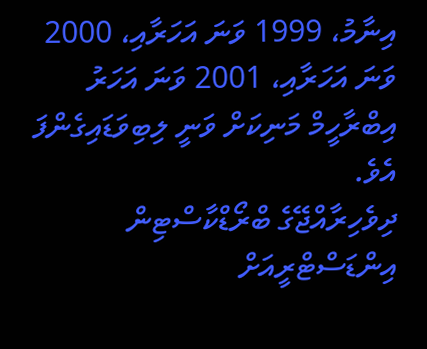އިނާމު، 1999 ވަނަ އަހަރާއި، 2000 ވަނަ އަހަރާއި، 2001 ވަނަ އަހަރު އިބްރާހީމް މަނިކަށް ވަނީ ލިބިވަޑައިގެންފަ އެވެ.
ދިވެހިރާއްޖޭގެ ބްރޯޑްކާސްޓިން އިންޑަސްޓްރީއަށް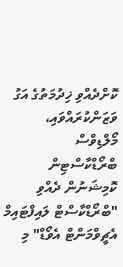ކޮށްދެއްވި ޚިދުމަތުގެ އަގު ވަޒަންކުރައްވައި، މޯލްޑިވްސް ބްރޯޑްކާސްޓިން ކޮމިޝަނުން ދެއްވި "ބްރޯޑްކާސްޓް ލައިފްޓައިމް އެޗީވްމަންޓް އެވޯޑް" މި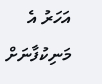އަހަރު އެ މަނިކުފާނަށް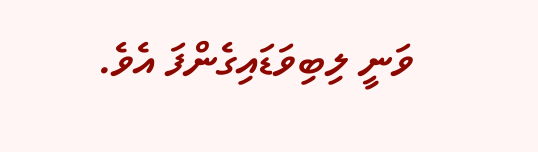ވަނީ ލިބިވަޑައިގެންފަ އެވެ.